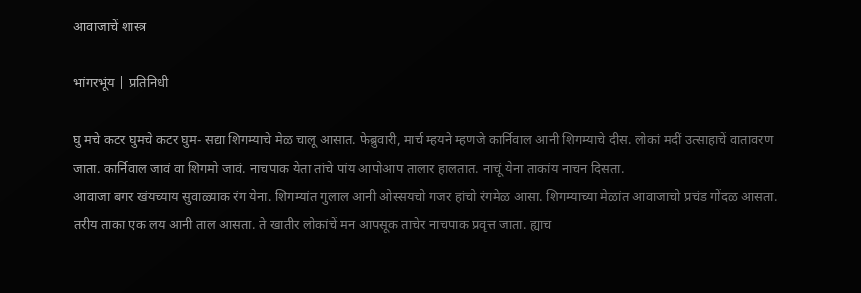आवाजाचें शास्त्र

भांगरभूंय | प्रतिनिधी

घु मचे कटर घुमचे कटर घुम- सद्या शिगम्याचे मेळ चालू आसात. फेब्रुवारी, मार्च म्हयने म्हणजे कार्निवाल आनी शिगम्याचे दीस. लोकां मदीं उत्साहाचें वातावरण जाता. कार्निवाल जावं वा शिगमो जावं. नाचपाक येता तांचे पांय आपोआप तालार हालतात. नाचूं येना ताकांय नाचन दिसता.
आवाजा बगर खंयच्याय सुवाळ्याक रंग येना. शिगम्यांत गुलाल आनी ओस्सयचो गजर हांचो रंगमेळ आसा. शिगम्याच्या मेळांत आवाजाचो प्रचंड गोंदळ आसता. तरीय ताका एक लय आनी ताल आसता. ते खातीर लोकांचें मन आपसूक ताचेर नाचपाक प्रवृत्त जाता. ह्याच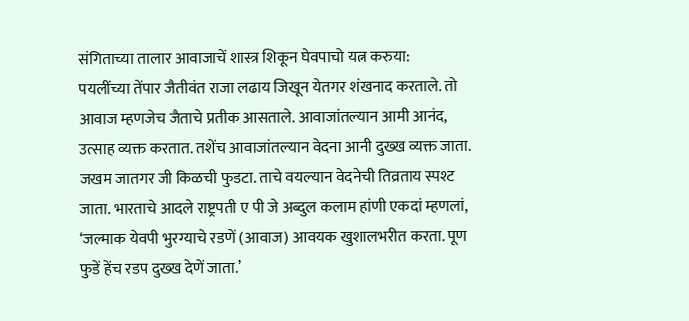संगिताच्या तालार आवाजाचें शास्त्र शिकून घेवपाचो यत्न करुया:
पयलींच्या तेंपार जैतीवंत राजा लढाय जिखून येतगर शंखनाद करताले. तो आवाज म्हणजेच जैताचे प्रतीक आसताले. आवाजांतल्यान आमी आनंद, उत्साह व्यक्त करतात. तशेंच आवाजांतल्यान वेदना आनी दुख्ख व्यक्त जाता. जखम जातगर जी किळची फुडटा. ताचे वयल्यान वेदनेची तिव्रताय स्पश्ट जाता. भारताचे आदले राष्ट्रपती ए पी जे अब्दुल कलाम हांणी एकदां म्हणलां, ‘जल्माक येवपी भुरग्याचे रडणें (आवाज) आवयक खुशालभरीत करता. पूण फुडें हेंच रडप दुख्ख देणें जाता.’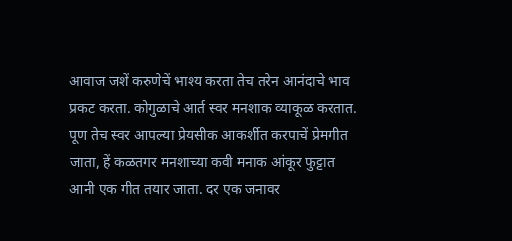आवाज जशें करुणेचें भाश्य करता तेच तरेन आनंदाचे भाव प्रकट करता. कोगुळाचे आर्त स्वर मनशाक व्याकूळ करतात. पूण तेच स्वर आपल्या प्रेयसीक आकर्शीत करपाचें प्रेमगीत जाता, हें कळतगर मनशाच्या कवी मनाक आंकूर फुट्टात आनी एक गीत तयार जाता. दर एक जनावर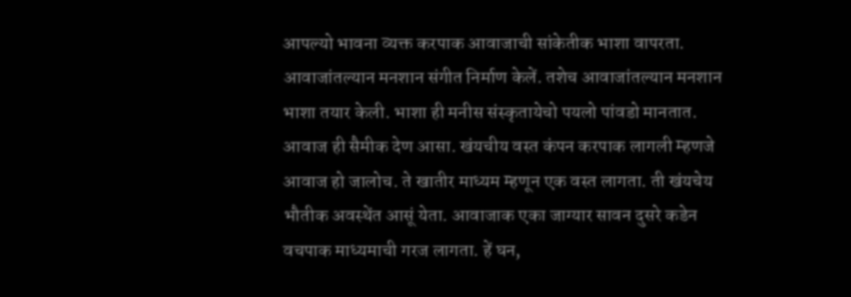आपल्यो भावना व्यक्त करपाक आवाजाची सांकेतीक भाशा वापरता. आवाजांतल्यान मनशान संगीत निर्माण केलें. तशेच आवाजांतल्यान मनशान भाशा तयार केली. भाशा ही मनीस संस्कृतायेचो पयलो पांवडो मानतात.
आवाज ही सैमीक देण आसा. खंयचीय वस्त कंपन करपाक लागली म्हणजे आवाज हो जालोच. ते खातीर माध्यम म्हणून एक वस्त लागता. ती खंयचेय भौतीक अवस्थेंत आसूं येता. आवाजाक एका जाग्यार सावन दुसरे कडेन वचपाक माध्यमाची गरज लागता. हें घन,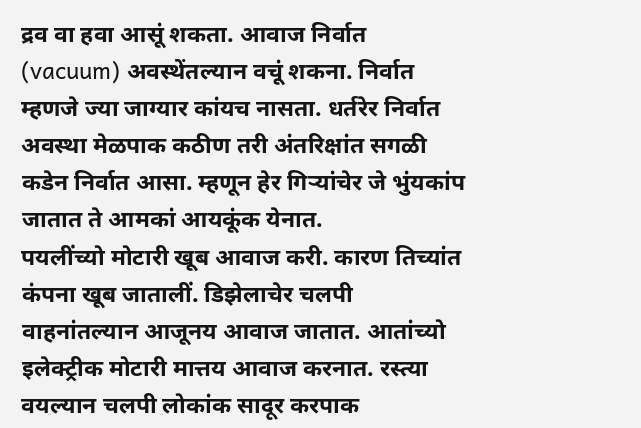द्रव वा हवा आसूं शकता. आवाज निर्वात (vacuum) अवस्थेंतल्यान वचूं शकना. निर्वात म्हणजे ज्या जाग्यार कांयच नासता. धर्तरेर निर्वात अवस्था मेळपाक कठीण तरी अंतरिक्षांत सगळी कडेन निर्वात आसा. म्हणून हेर गिर्‍यांचेर जे भुंयकांप जातात ते आमकां आयकूंक येनात.
पयलींच्यो मोटारी खूब आवाज करी. कारण तिच्यांत कंपना खूब जातालीं. डिझेलाचेर चलपी वाहनांतल्यान आजूनय आवाज जातात. आतांच्यो इलेक्ट्रीक मोटारी मात्तय आवाज करनात. रस्त्या वयल्यान चलपी लोकांक सादूर करपाक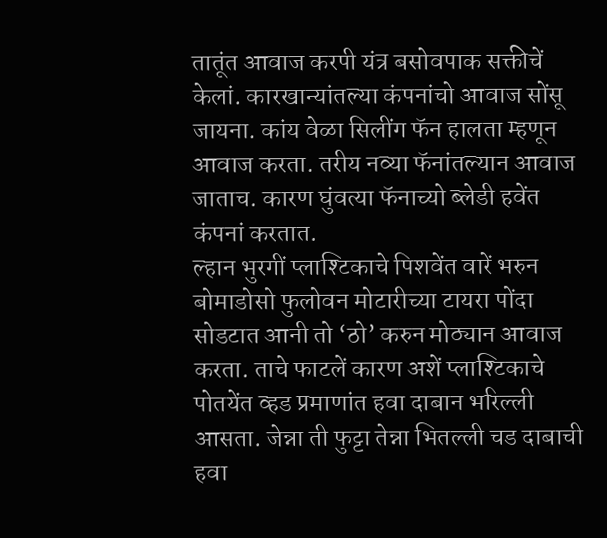तातूंत आवाज करपी यंत्र बसोवपाक सक्तीचें केलां. कारखान्यांतल्या कंपनांचो आवाज सोंसू जायना. कांय वेळा सिलींग फॅन हालता म्हणून आवाज करता. तरीय नव्या फॅनांतल्यान आवाज जाताच. कारण घुंवत्या फॅनाच्यो ब्लेडी हवेंत कंपनां करतात.
ल्हान भुरगीं प्लाश्टिकाचे पिशवेंत वारें भरुन बोमाडोसो फुलोवन मोटारीच्या टायरा पोंदा सोडटात आनी तो ‘ठो’ करुन मोठ्यान आवाज करता. ताचे फाटलें कारण अशें प्लाश्टिकाचे पोतयेंत व्हड प्रमाणांत हवा दाबान भरिल्ली आसता. जेन्ना ती फुट्टा तेन्ना भितल्ली चड दाबाची हवा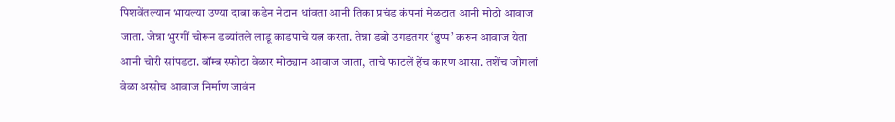पिशवेंतल्यान भायल्या उण्या दाबा कडेन नेटान धांवता आनी तिका प्रचंड कंपनां मेळटात आनी मोठो आवाज जाता. जेन्ना भुरगीं चोरून डब्यांतले लाडू काडपाचे यत्न करता. तेन्ना डबो उगडतगर ‘ढुप्प’ करुन आवाज येता आनी चोरी सांपडटा. बॉम्ब स्फोटा वेळार मोठ्यान आवाज जाता, ताचे फाटलें हेंच कारण आसा. तशेंच जोगलां वेळा असोच आवाज निर्माण जावंन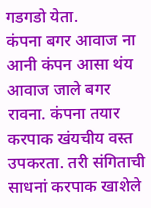गडगडो येता.
कंपना बगर आवाज ना आनी कंपन आसा थंय आवाज जाले बगर रावना. कंपना तयार करपाक खंयचीय वस्त उपकरता. तरी संगिताची साधनां करपाक खाशेले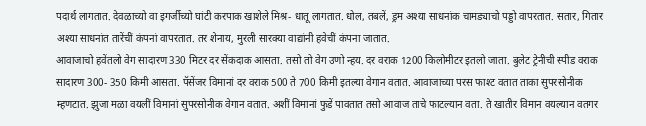पदार्थ लागतात. देवळाच्यो वा इगर्जीच्यो घांटी करपाक खाशेले मिश्र- धातू लागतात. धोल, तबलें, ड्रम अश्या साधनांक चामड्याचो पड्डो वापरतात. सतार, गितार अश्या साधनांत तारेंचीं कंपनां वापरतात. तर शेनाय, मुरली सारक्या वाद्यांनी हवेचीं कंपना जातात.
आवाजाचो हवेंतलो वेग सादारण 330 मिटर दर सेंकदाक आसता. तसो तो वेग उणो न्हय. दर वराक 1200 किलोमीटर इतलो जाता. बुलेट ट्रेनीची स्पीड वराक सादारण 300- 350 किमी आसता. पॅसेंजर विमानां दर वराक 500 ते 700 किमी इतल्या वेगान वतात. आवाजाच्या परस फाश्ट वतात ताका सुपरसोनीक म्हणटात. झुजा मळा वयलीं विमानां सुपरसोनीक वेगान वतात. अशीं विमानां फुडें पावतात तसो आवाज ताचे फाटल्यान वता. ते खातीर विमान वयल्यान वतगर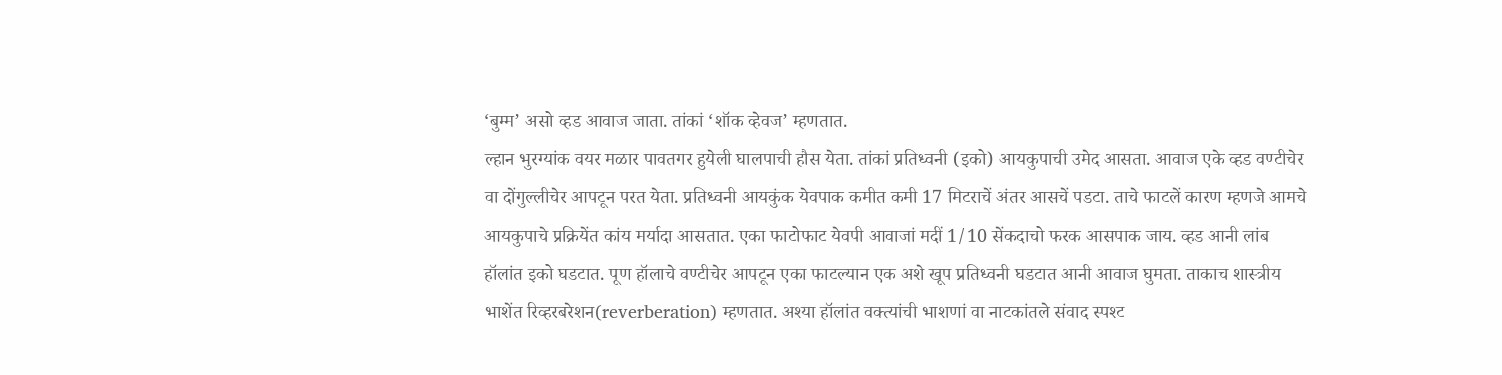‘बुम्म’ असो व्हड आवाज जाता. तांकां ‘शॉक व्हेवज’ म्हणतात.
ल्हान भुरग्यांक वयर मळार पावतगर हुयेली घालपाची हौस येता. तांकां प्रतिध्वनी (इको) आयकुपाची उमेद आसता. आवाज एके व्हड वण्टीचेर वा दोंगुल्लीचेर आपटून परत येता. प्रतिध्वनी आयकुंक येवपाक कमीत कमी 17 मिटराचें अंतर आसचें पडटा. ताचे फाटलें कारण म्हणजे आमचे आयकुपाचे प्रक्रियेंत कांय मर्यादा आसतात. एका फाटोफाट येवपी आवाजां मदीं 1/10 सेंकदाचो फरक आसपाक जाय. व्हड आनी लांब हॉलांत इको घडटात. पूण हॉलाचे वण्टीचेर आपटून एका फाटल्यान एक अशे खूप प्रतिध्वनी घडटात आनी आवाज घुमता. ताकाच शास्त्रीय भाशेंत रिव्हरबरेशन(reverberation) म्हणतात. अश्या हॉलांत वक्त्यांची भाशणां वा नाटकांतले संवाद स्पश्ट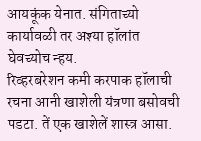आयकूंक येनात. संगिताच्यो कार्यावळी तर अश्या हॉलांत घेवच्योच न्हय.
रिव्हरबरेशन कमी करपाक हॉलाची रचना आनी खाशेली यंत्रणा बसोवची पडटा. तें एक खाशेलें शास्त्र आसा.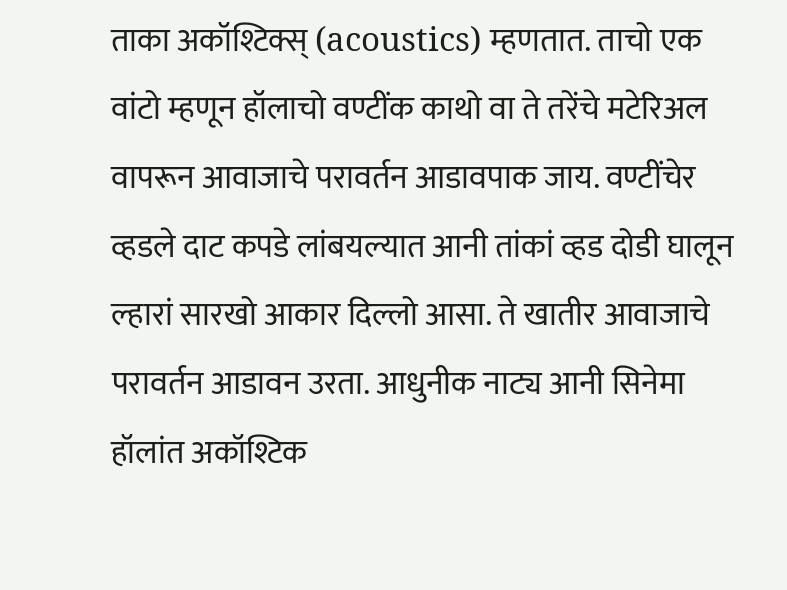ताका अकॉश्टिक्स् (acoustics) म्हणतात. ताचो एक वांटो म्हणून हॉलाचो वण्टींक काथो वा ते तरेंचे मटेरिअल वापरून आवाजाचे परावर्तन आडावपाक जाय. वण्टींचेर व्हडले दाट कपडे लांबयल्यात आनी तांकां व्हड दोडी घालून ल्हारां सारखो आकार दिल्लो आसा. ते खातीर आवाजाचे परावर्तन आडावन उरता. आधुनीक नाट्य आनी सिनेमा हॉलांत अकॉश्टिक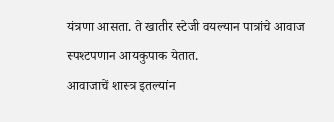यंत्रणा आसता. ते खातीर स्टेजी वयल्यान पात्रांचे आवाज स्पश्टपणान आयकुपाक येतात.
आवाजाचें शास्त्र इतल्यांन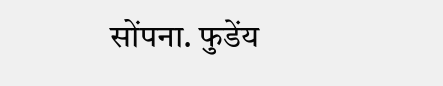सोंपना. फुडेंय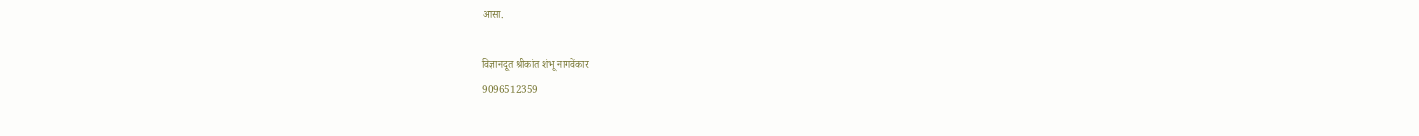आसा.

विज्ञानदूत श्रीकांत शंभू नागवेंकार
9096512359